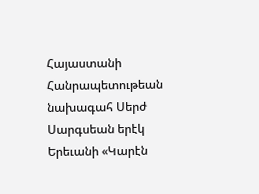Հայաստանի Հանրապետութեան նախագահ Սերժ Սարգսեան երէկ Երեւանի «Կարէն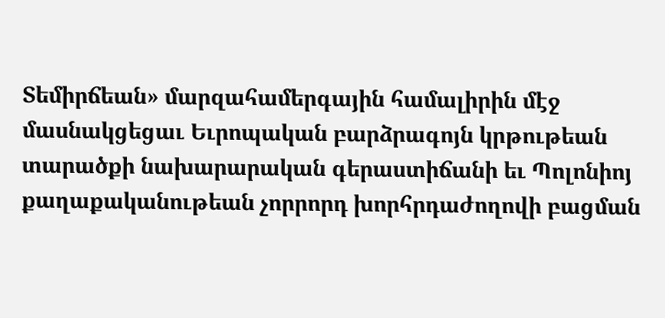Տեմիրճեան» մարզահամերգային համալիրին մէջ մասնակցեցաւ Եւրոպական բարձրագոյն կրթութեան տարածքի նախարարական գերաստիճանի եւ Պոլոնիոյ քաղաքականութեան չորրորդ խորհրդաժողովի բացման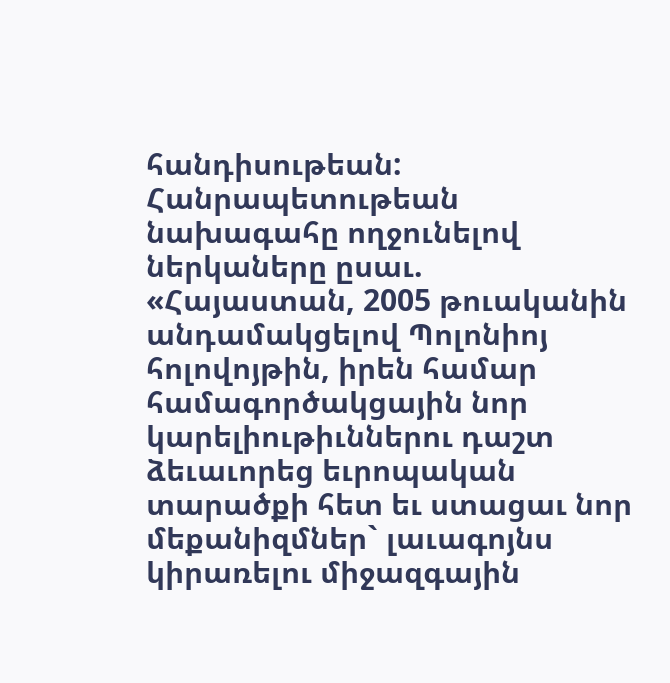հանդիսութեան:
Հանրապետութեան նախագահը ողջունելով ներկաները ըսաւ.
«Հայաստան, 2005 թուականին անդամակցելով Պոլոնիոյ հոլովոյթին, իրեն համար համագործակցային նոր կարելիութիւններու դաշտ ձեւաւորեց եւրոպական տարածքի հետ եւ ստացաւ նոր մեքանիզմներ` լաւագոյնս կիրառելու միջազգային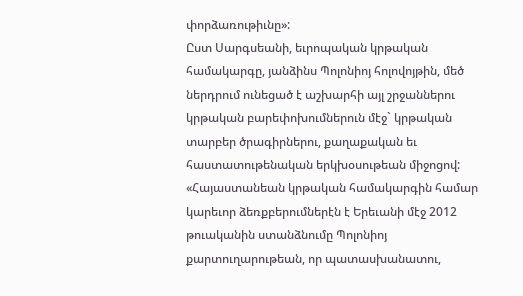փորձառութիւնը»:
Ըստ Սարգսեանի, եւրոպական կրթական համակարգը, յանձինս Պոլոնիոյ հոլովոյթին, մեծ ներդրում ունեցած է աշխարհի այլ շրջաններու կրթական բարեփոխումներուն մէջ` կրթական տարբեր ծրագիրներու, քաղաքական եւ հաստատութենական երկխօսութեան միջոցով:
«Հայաստանեան կրթական համակարգին համար կարեւոր ձեռքբերումներէն է Երեւանի մէջ 2012 թուականին ստանձնումը Պոլոնիոյ քարտուղարութեան, որ պատասխանատու,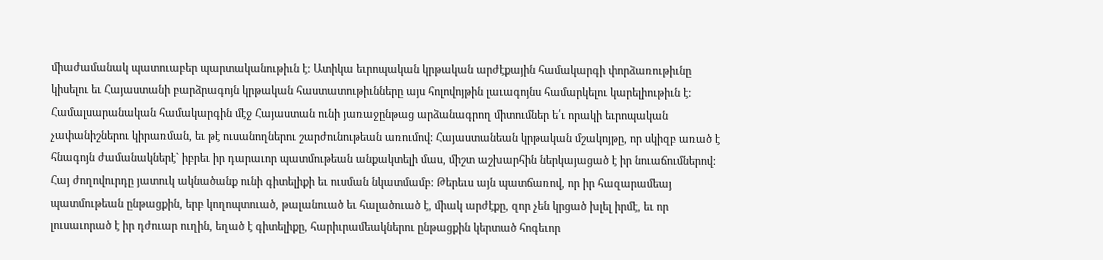միաժամանակ պատուաբեր պարտականութիւն է: Ատիկա եւրոպական կրթական արժէքային համակարգի փորձառութիւնը կիսելու եւ Հայաստանի բարձրագոյն կրթական հաստատութիւնները այս հոլովոյթին լաւագոյնս համարկելու կարելիութիւն է: Համալսարանական համակարգին մէջ Հայաստան ունի յառաջընթաց արձանագրող միտումներ ե՛ւ որակի եւրոպական չափանիշներու կիրառման, եւ թէ ուսանողներու շարժունութեան առումով: Հայաստանեան կրթական մշակոյթը, որ սկիզբ առած է հնագոյն ժամանակներէ` իբրեւ իր դարաւոր պատմութեան անքակտելի մաս, միշտ աշխարհին ներկայացած է իր նուաճումներով: Հայ ժողովուրդը յատուկ ակնածանք ունի գիտելիքի եւ ուսման նկատմամբ: Թերեւս այն պատճառով, որ իր հազարամեայ պատմութեան ընթացքին, երբ կողոպտուած, թալանուած եւ հալածուած է, միակ արժէքը, զոր չեն կրցած խլել իրմէ, եւ որ լուսաւորած է իր դժուար ուղին, եղած է գիտելիքը, հարիւրամեակներու ընթացքին կերտած հոգեւոր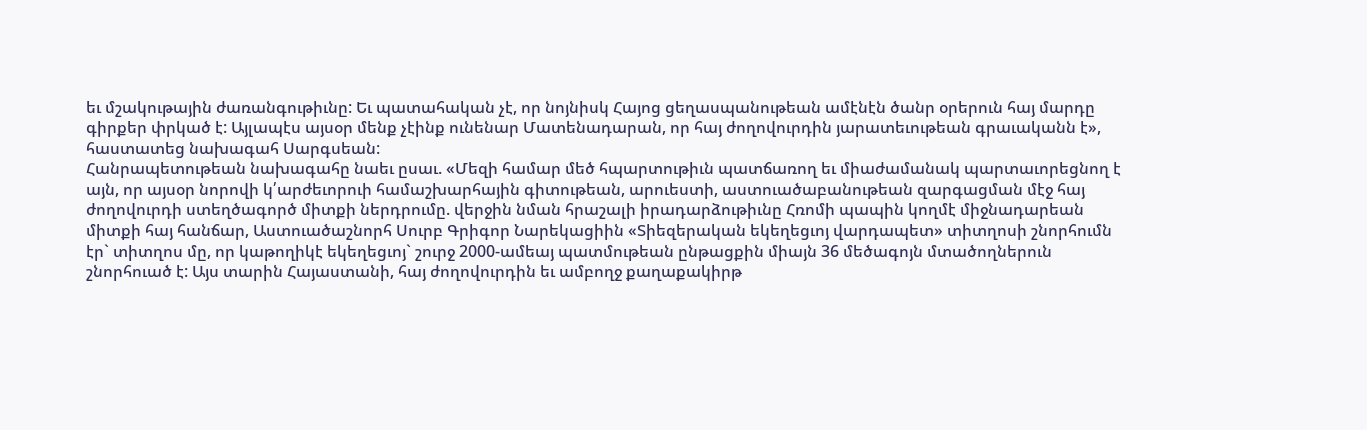եւ մշակութային ժառանգութիւնը: Եւ պատահական չէ, որ նոյնիսկ Հայոց ցեղասպանութեան ամէնէն ծանր օրերուն հայ մարդը գիրքեր փրկած է: Այլապէս այսօր մենք չէինք ունենար Մատենադարան, որ հայ ժողովուրդին յարատեւութեան գրաւականն է», հաստատեց նախագահ Սարգսեան:
Հանրապետութեան նախագահը նաեւ ըսաւ. «Մեզի համար մեծ հպարտութիւն պատճառող եւ միաժամանակ պարտաւորեցնող է այն, որ այսօր նորովի կ՛արժեւորուի համաշխարհային գիտութեան, արուեստի, աստուածաբանութեան զարգացման մէջ հայ ժողովուրդի ստեղծագործ միտքի ներդրումը. վերջին նման հրաշալի իրադարձութիւնը Հռոմի պապին կողմէ միջնադարեան միտքի հայ հանճար, Աստուածաշնորհ Սուրբ Գրիգոր Նարեկացիին «Տիեզերական եկեղեցւոյ վարդապետ» տիտղոսի շնորհումն էր` տիտղոս մը, որ կաթողիկէ եկեղեցւոյ` շուրջ 2000-ամեայ պատմութեան ընթացքին միայն 36 մեծագոյն մտածողներուն շնորհուած է: Այս տարին Հայաստանի, հայ ժողովուրդին եւ ամբողջ քաղաքակիրթ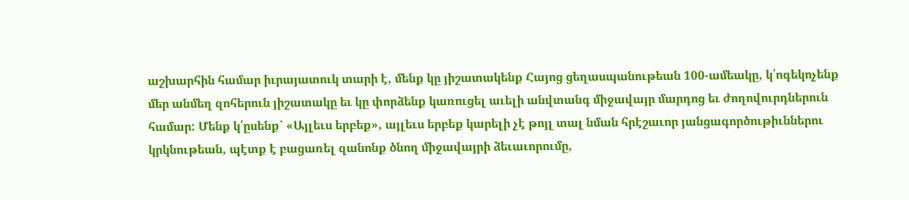աշխարհին համար իւրայատուկ տարի է, մենք կը յիշատակենք Հայոց ցեղասպանութեան 100-ամեակը, կ՛ոգեկոչենք մեր անմեղ զոհերուն յիշատակը եւ կը փորձենք կառուցել աւելի անվտանգ միջավայր մարդոց եւ ժողովուրդներուն համար: Մենք կ՛ըսենք` «Այլեւս երբեք», այլեւս երբեք կարելի չէ թոյլ տալ նման հրէշաւոր յանցագործութիւններու կրկնութեան, պէտք է բացառել զանոնք ծնող միջավայրի ձեւաւորումը,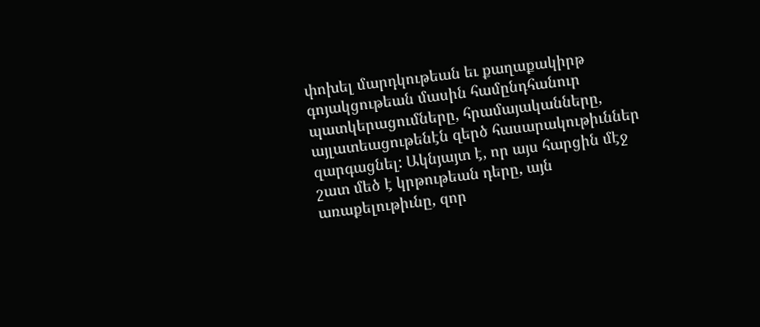փոխել մարդկութեան եւ քաղաքակիրթ գոյակցութեան մասին համընդհանուր պատկերացումները, հրամայականները, այլատեացութենէն զերծ հասարակութիւններ զարգացնել: Ակնյայտ է, որ այս հարցին մէջ շատ մեծ է կրթութեան դերը, այն առաքելութիւնը, զոր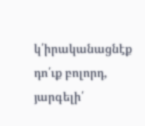կ՛իրականացնէք դո՛ւք բոլորդ, յարգելի՛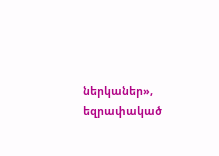ներկաներ», եզրափակած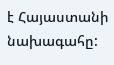է Հայաստանի նախագահը: